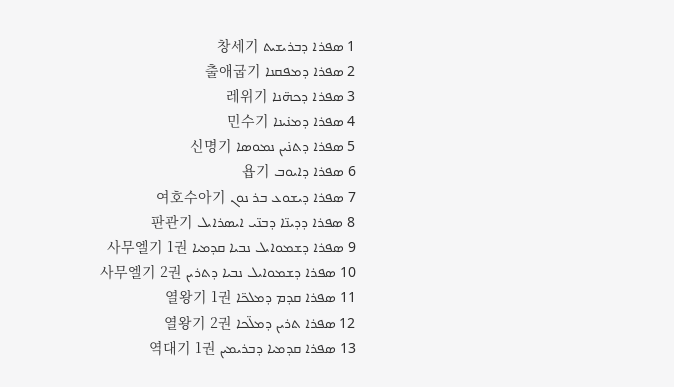1 ܣܦܪܐ ܕܒܪܝܫܝܬ 창세기
2 ܣܦܪܐ ܕܡܦܩܢܐ 출애굽기
3 ܣܦܪܐ ܕܟܗ̈ܢܐ 레위기
4 ܣܦܪܐ ܕܡܢ̇ܝܢܐ 민수기
5 ܣܦܪܐ ܕܬܢ̇ܝܢ ܢܡܘܣܐ 신명기
6 ܣܦܪܐ ܕܐܝܘܒ 욥기
7 ܣܦܪܐ ܕܝܫܘܥ ܒܪ ܢܘܢ 여호수아기
8 ܣܦܪܐ ܕܕܝܢ̈ܐ ܕܒܢ̈ܝ ܐܝܣܪܐܝܠ 판관기
9 ܣܦܪܐ ܕܫܡܘܐܝܠ ܢܒܝܐ ܩܕܡܝܐ 사무엘기 1권
10 ܣܦܪܐ ܕܫܡܘܐܝܠ ܢܒܝܐ ܕܬܪܝܢ 사무엘기 2권
11 ܣܦܪܐ ܩܕܡ ܕܡܠܟ̈ܐ 열왕기 1권
12 ܣܦܪܐ ܬܪܝܢ ܕܡܠ̈ܟܐ 열왕기 2권
13 ܣܦܪܐ ܩܕܡܝܐ ܕܒܪܝܡܝܢ 역대기 1권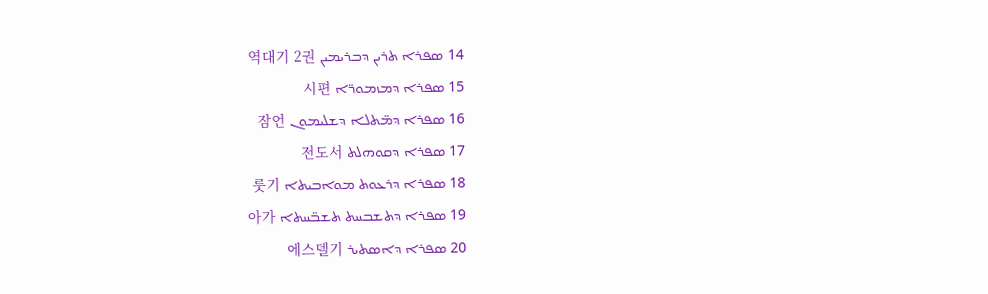14 ܣܦܪܐ ܬܪܝܢ ܕܒܪܝܡܝܢ 역대기 2권
15 ܣܦܪܐ ܕܡܙܡܘܪ̈ܐ 시편
16 ܣܦܪܐ ܕܡ̈ܬܠܐ ܕܫܠܝܡܘܢ 잠언
17 ܣܦܪܐ ܕܩܘܗܠܬ 전도서
18 ܣܦܪܐ ܕܪܥܘܬ ܡܘܐܒܝܬܐ 룻기
19 ܣܦܪܐ ܕܬܫܒܚܬ ܬܫܒ̈ܚܬܐ 아가
20 ܣܦܪܐ ܕܐܣܬܝܪ 에스델기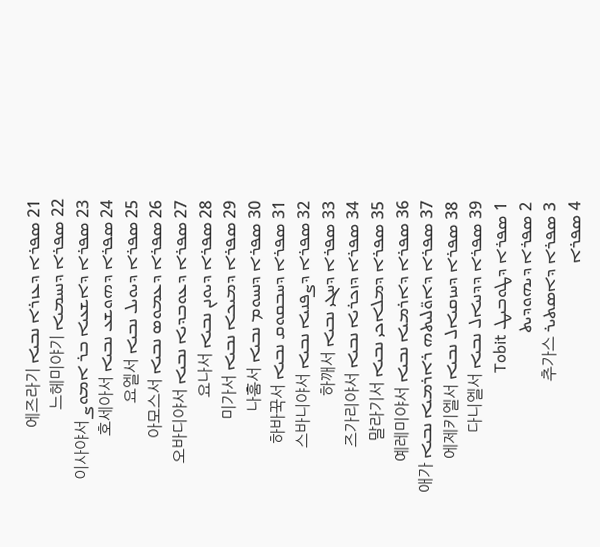21 ܣܦܪܐ ܕܥܙܪܐ ܢܒܝܐ 에즈라기
22 ܣܦܪܐ ܕܢܚܡܝܐ 느헤미야기
23 ܣܦܪܐ ܕܐܫܥܝܐ ܒܪ ܐܡܘܨ 이사야서
24 ܣܦܪܐ ܕܗܘܫܥ ܢܒܝܐ 호세아서
25 ܣܦܪܐ ܕܝܘܝܠ ܢܒܝܐ 요엘서
26 ܣܦܪܐ ܕܥܡܘܣ ܢܒܝܐ 아모스서
27 ܣܦܪܐ ܕܥܘܒܕܝܐ ܢܒܝܐ 오바디야서
28 ܣܦܪܐ ܕܝܘܢܢ ܢܒܝܐ 요나서
29 ܣܦܪܐ ܕܡܝܟܐ ܢܒܝܐ 미가서
30 ܣܦܪܐ ܕܢܚܘܡ ܢܒܝܐ 나훔서
31 ܣܦܪܐ ܕܚܒܩܘܩ ܢܒܝܐ 하바꾹서
32 ܣܦܪܐ ܕܨܦܢܝܐ ܢܒܝܐ 스바니야서
33 ܣܦܪܐ ܕܚܓܝ ܢܒܝܐ 하깨서
34 ܣܦܪܐ ܕܙܟܪܝܐ ܢܒܝܐ 즈가리야서
35 ܣܦܪܐ ܕܡܠܐܟܝ ܢܒܝܐ 말라기서
36 ܣܦܪܐ ܕܐܪܡܝܐ ܢܒܝܐ 예레미야서
37 ܣܦܪܐ ܕܐܘ̈ܠܝܬܗ ܪܐܪܡܝܐ ܢܒܝܐ 애가
38 ܣܦܪܐ ܕܚܙܩܝܐܠ ܢܒܝܐ 에제키엘서
39 ܣܦܪܐ ܕܕܢܝܐܠ ܢܒܝܐ 다니엘서
1 ܣܦܪܐ ܕܛܘܒܝܛ Tobit
2 ܣܦܪܐ ܕܝܗܘܕܝܬ
3 ܣܦܪܐ ܕܐܣܬܝܪ 추가스
4 ܣܦܪܐ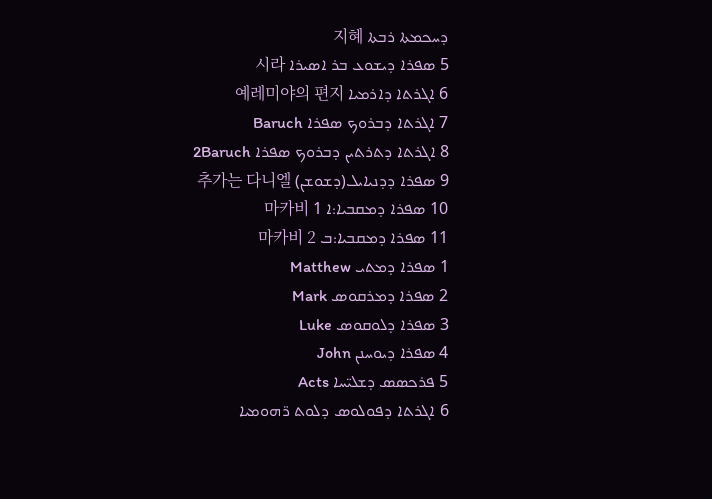ܕܚܟܡܬܐ ܪܒܬܐ 지혜
5 ܣܦܪܐ ܕܝܫܘܥ ܒܪ ܐܣܝܪܐ 시라
6 ܐܓܪܬܐ ܕܐܪܡܝܐ 예레미야의 편지
7 ܐܓܪܬܐ ܕܒܪܘܟ ܣܦܪܐ Baruch
8 ܐܓܪܬܐ ܕܬܪܬܝܢ ܕܒܪܘܟ ܣܦܪܐ 2Baruch
9 ܣܦܪܐ ܕܕܢܝܐܝܠ(ܕܫܘܫܢ) 추가는 다니엘
10 ܣܦܪܐ ܕܡܩܒܝܐ:ܐ 1 마카비
11 ܣܦܪܐ ܕܡܩܒܝܐ:ܒ 마카비 2
1 ܣܦܪܐ ܕܡܬܝ Matthew
2 ܣܦܪܐ ܕܡܪܩܘܣ Mark
3 ܣܦܪܐ ܕܠܘܩܘܣ Luke
4 ܣܦܪܐ ܕܝܘܚܢܢ John
5 ܦܪܟܣܣ ܕܫܠܝ̈ܚܐ Acts
6 ܐܓܪܬܐ ܕܦܘܠܘܣ ܕܠܘܬ ܪ̈ܗܘܡܝܐ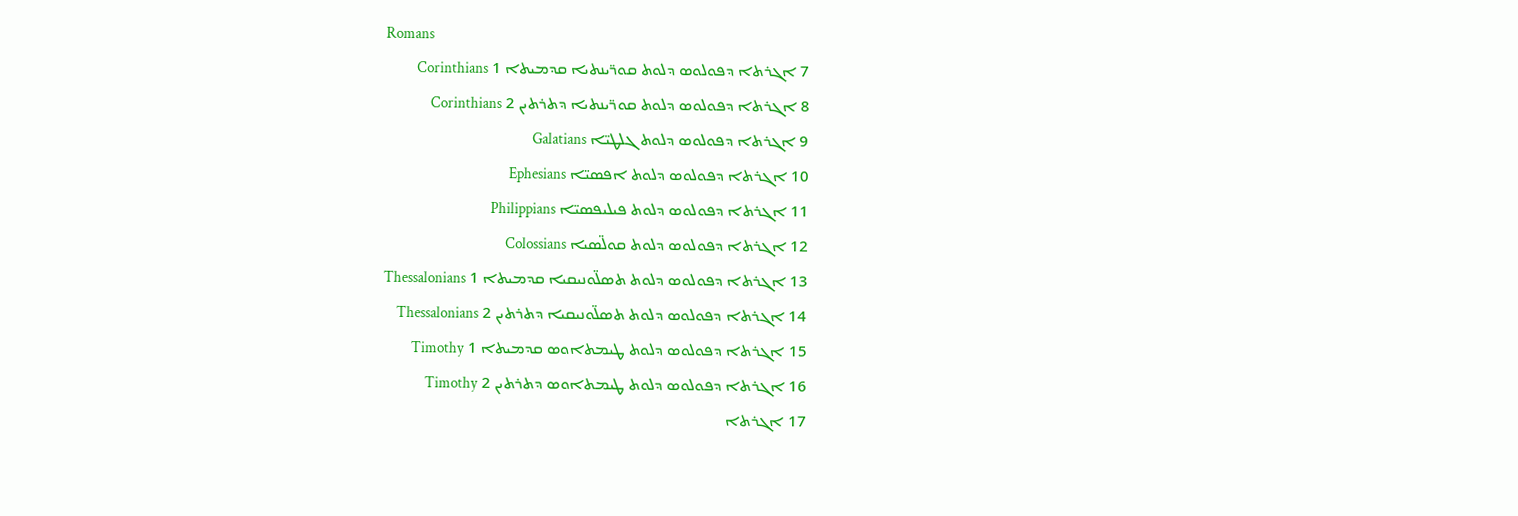Romans
7 ܐܓܪܬܐ ܕܦܘܠܘܣ ܕܠܘܬ ܩܘܪ̈ܝܢܬܝܐ ܩܕܡܝܬܐ 1 Corinthians
8 ܐܓܪܬܐ ܕܦܘܠܘܣ ܕܠܘܬ ܩܘܪ̈ܝܢܬܝܐ ܕܬܪܬܝܢ 2 Corinthians
9 ܐܓܪܬܐ ܕܦܘܠܘܣ ܕܠܘܬ ܓܠܛܝ̈ܐ Galatians
10 ܐܓܪܬܐ ܕܦܘܠܘܣ ܕܠܘܬ ܐܦܣܝ̈ܐ Ephesians
11 ܐܓܪܬܐ ܕܦܘܠܘܣ ܕܠܘܬ ܦܝܠܝܦܣܝ̈ܐ Philippians
12 ܐܓܪܬܐ ܕܦܘܠܘܣ ܕܠܘܬ ܩܘܠ̈ܣܝܐ Colossians
13 ܐܓܪܬܐ ܕܦܘܠܘܣ ܕܠܘܬ ܬܣܠ̈ܘܢܝܩܝܐ ܩܕܡܝܬܐ 1 Thessalonians
14 ܐܓܪܬܐ ܕܦܘܠܘܣ ܕܠܘܬ ܬܣܠ̈ܘܢܝܩܝܐ ܕܬܪܬܝܢ 2 Thessalonians
15 ܐܓܪܬܐ ܕܦܘܠܘܣ ܕܠܘܬ ܛܝܡܬܐܘܣ ܩܕܡܝܬܐ 1 Timothy
16 ܐܓܪܬܐ ܕܦܘܠܘܣ ܕܠܘܬ ܛܝܡܬܐܘܣ ܕܬܪܬܝܢ 2 Timothy
17 ܐܓܪܬܐ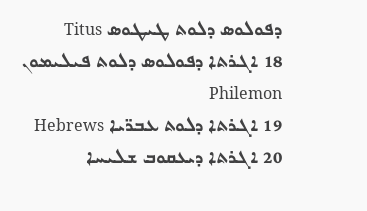ܕܦܘܠܘܣ ܕܠܘܬ ܛܝܛܘܣ Titus
18 ܐܓܪܬܐ ܕܦܘܠܘܣ ܕܠܘܬ ܦܝܠܝܡܘܢ Philemon
19 ܐܓܪܬܐ ܕܠܘܬ ܥܒܪ̈ܝܐ Hebrews
20 ܐܓܪܬܐ ܕܝܥܩܘܒ ܫܠܝܚܐ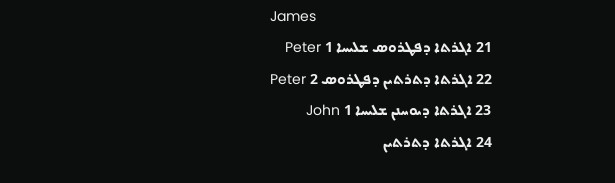James
21 ܐܓܪܬܐ ܕܦܛܪܘܣ ܫܠܝܚܐ 1 Peter
22 ܐܓܪܬܐ ܕܬܪܬܝܢ ܕܦܛܪܘܣ 2 Peter
23 ܐܓܪܬܐ ܕܝܘܚܢܢ ܫܠܝܚܐ 1 John
24 ܐܓܪܬܐ ܕܬܪܬܝܢ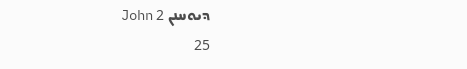ܕܝܘܚܢܢ 2 John
25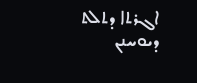ܐܓܪܬܐ ܕܬܠܬ ܕܝܘܚܢܢ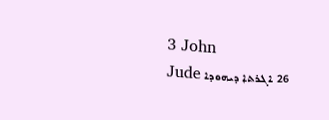3 John
26 ܐܓܪܬܐ ܕܝܗܘܕܐ Jude